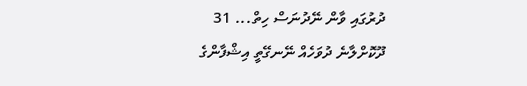ދުރުގައި ވާން ނޭދުނަސް ހިތް... 31
ދޫކޮށްލާނެ ދުވަހެއް ނޭނގޭތީ އިޝްފާންގެ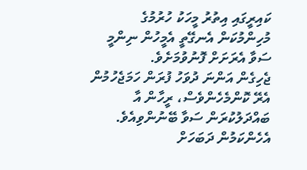ކައިރީގައި އިތުރު މީހަކު ހުރުމުގެ މުހިންމުކަން އެނގޭތީ އެމީހުން ނިންމީ ސަވާ އެރަށަށް ފޮނުވުމަށެވެ.
ޖެހިގެން އަންނަ ދުވަހު ފުރަން ހަމަޖެހުމުން އެރޭ ކޮންމެހެންވެސް، ރީހާން އާ ބައްދަލުކުރަން ސަވާ ބޭނުންވިއެވެ. އެހެންކަމުން ދަބަހަށް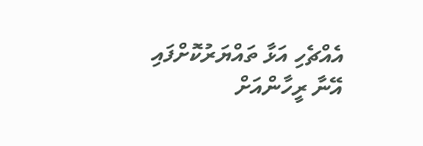އެއްޗެހި އަޅާ ތައްޔަރުކޮށްފައި އޭނާ ރީހާންއަށް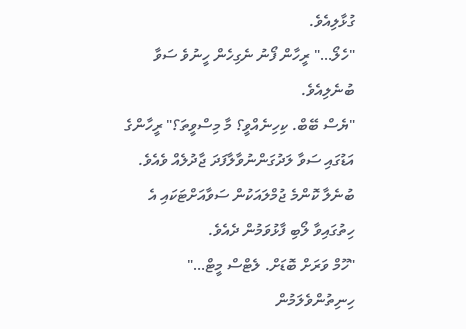ގުޅާލިއެވެ.
"ހެލޯ…" ރީހާން ފޯނު ނެގިހެން ހީނުވެ ސަވާ ބުނެލިއެވެ.
"ޔެސް ބޭބް. ކިހިނެއްވީ؟ މާ މިސްވީތަ؟" ރީހާންގެ އަޑުގައި ސަވާ ލަދުގަންނުވާލާފަދަ ޖާދުލެއް ވެއެވެ. ބުނެލާ ކޮންމެ ޖުމްލައަކުން ސަވާއަށްޓަކައި އެ ހިތުގައިވާ ލޯބި ފާޅުވަމުން ދެއެވެ.
"ހޫމް ވަރަށް ބޮޑަށް. ލެޓްސް މީޓް…" ހިނިތުންވެލަމުން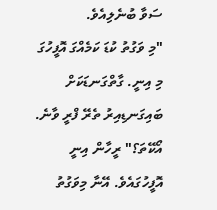ސަވާ ބުނެލިއެވެ.
"މި ވަގުތު ކުޑަ ކަމެއްގަ އޮފީހުގަ މި އިނީ. ގާތްގަނޑަކަށް ބައިގަނޑިއިރު ތެރޭ ފްރީ ވާނެ. އޯކޭތަ؟" ރީހާން އިނީ އޮފީހުގައެވެ. އޭނާ މިވަގުތު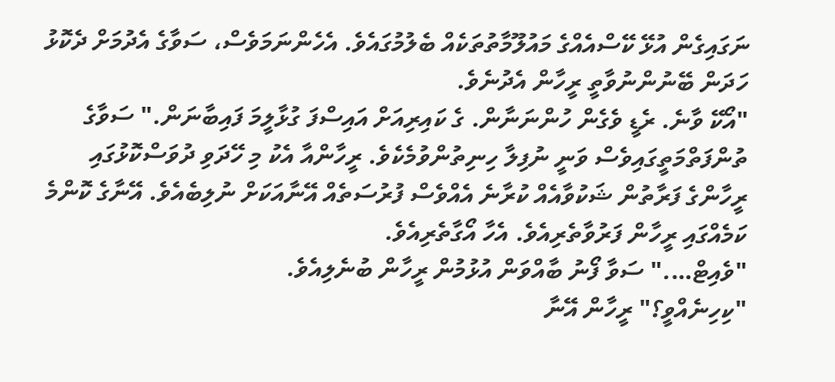ނަގައިގެން އުޅޭ ކޭސްއެއްގެ މައުލޫމާތުތަކެއް ބެލުމުގައެވެ. އެހެންނަމަވެސް، ސަވާގެ އެދުމަށް ދެކޮޅު ހަދަން ބޭނުންނުވާތީ ރީހާން އެދުނެވެ.
"އޯކޭ ވާނެ. ރެޑީ ވެގެން ހުންނަނާން. ގެ ކައިރިއަށް އައިސްފަ ގުޅާލީމަ ފައިބާނަން." ސަވާގެ ތުންފަތްމަތީގައިވެސް ވަނީ ނުފިލާ ހިނިތުންވުމެކެވެ. ރީހާންއާ އެކު މި ހޭދަވި ދުވަސްކޮޅުގައި ރީހާންގެ ފަރާތުން ޝަކުވާއެއް ކުރާނެ އެއްވެސް ފުރުސަތެއް އޭނާއަކަށް ނުލިބެއެވެ. އޭނާގެ ކޮންމެ ކަމެއްގައި ރީހާން ފަރުވާތެރިއެވެ. އެހާ އޯގާތެރިއެވެ.
"ވެއިޓް…." ސަވާ ފޯނު ބާއްވަން އުޅުމުން ރީހާން ބުނެލިއެވެ.
"ކިހިނެއްވީ؟" ރީހާން އޭނާ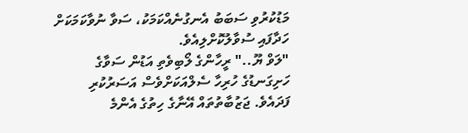މަޑުކުރުވި ސަބަބު އެނގުނެއްކަމަކު، ސަވާ ނުވާކަމަކަށް ހަދާފައި ސުވާލުކޮށްލިއެވެ.
"ލަވް ޔޫ.." ރީހާންގެ ލޯބިވެތި އަޑުން ސަވާގެ ހަށިގަނޑުގެ ހުރިހާ ސެލްއަކަށްވެސް އަސަރުކުރި ފަދައެވެ. ޖަޒުބާތުތައް އޭނާގެ ހިތުގެ އެންމެ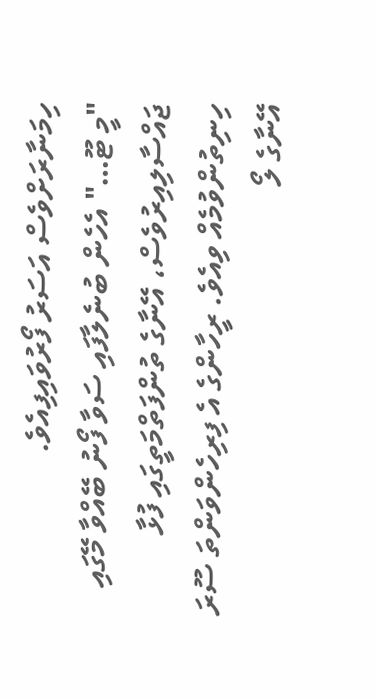ހިމަނާރަށްވެސް އަސަރު ފޯރުވައިފިއެވެ.
"މީ ޓޫ…" އެހެން ބުނެލާފައި ސަވާ ފޯނު ބޭއްވާ މޭގައި ޖައްސާލިއިރުވެސް، އޭނާގެ ތުންފަތްމަތީގައި ފުޅާ ހިނިތުންވުމެއް ވިއެވެ. ރީހާންގެ އެ ފިރިހެންވަންތަ ސޫރަ އޭނާގެ ލޯ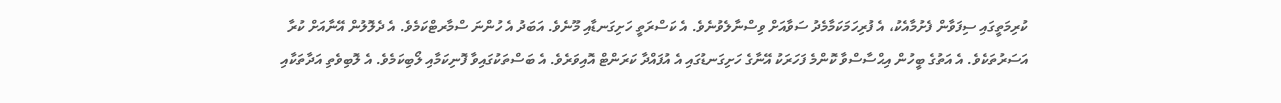ކުރިމަތީގައި ސިފަވާން ފެށުމާއެކު، އެ ފުރިހަމަކަމާމެދު ސަވާއަށް ވިސްނާލެވުނެވެ. އެ ކަސްރަތީ ހަށިގަނޑާއި މޫނެވެ. އަބަދު އެ ހުންނަ ސްމާރޓްކަމެވެ. އެ ދެލޮލުން އޭނާއަށް ކުރާ އަސަރުތަކެވެ. އެ އަތުގެ ބީހުން އިޙްސާސްވާ ކޮންމެ ފަހަރަކު އޭނާގެ ހަށިގަނޑުގައި އެ އުފައްދާ ކަރަންޓް އޮއިވަރެވެ. އެ ބަސްތަކުގައިވާ ފޮނިކަމާއި ލޯބިކަމެވެ. އެ ލޮބިވެތި އަދާތަކާއި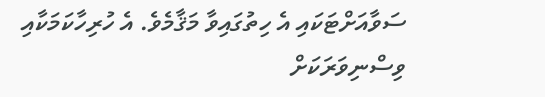ސަވާއަށްޓަކައި އެ ހިތުގައިވާ މަޤާމެވެ. އެ ހުރިހާކަމަކާއި ވިސްނިވަރަކަށް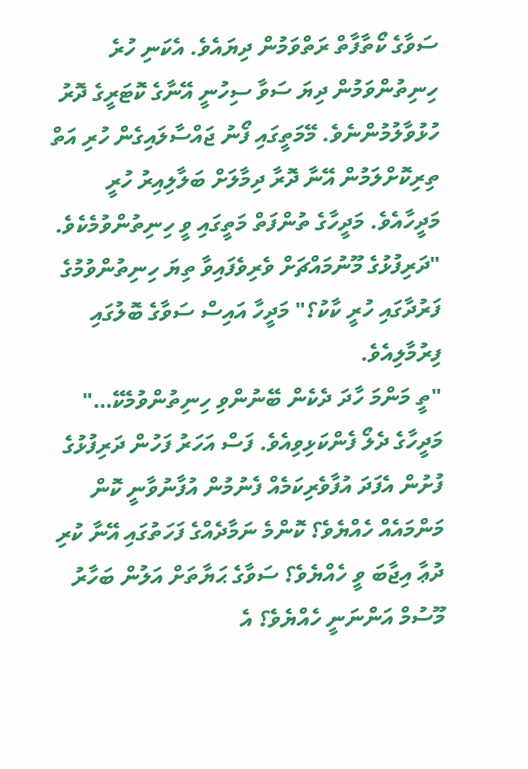ސަވާގެ ކޯތާފާތް ރަތްވަމުން ދިޔައެވެ. އެކަނި ހުރެ ހިނިތުންވަމުން ދިޔަ ސަވާ ސިހުނީ އޭނާގެ ކޮޓަރީގެ ދޮރު ހުޅުވާލުމުންނެވެ. މޭމަތީގައި ފޯނު ޖައްސާލައިގެން ހުރި އަތް ތިރިކޮށްލަމުން އޭނާ ދޮރާ ދިމާލަށް ބަލާލިއިރު ހުރީ މަދީހާއެވެ. މަދީހާގެ ތުންފަތް މަތީގައި ވީ ހިނިތުންވުމެކެވެ.
"ދަރިފުޅުގެ މޫނުމައްޗަށް ވެރިވެފައިވާ ތިޔަ ހިނިތުންވުމުގެ ފަރުދާގައި ހުރީ ކާކު؟" މަދީހާ އައިސް ސަވާގެ ބޮލުގައި ފިރުމާލިއެވެ.
"ތީ މަންމަ ހާދަ ދެކެން ބޭނުންވި ހިނިތުންވުމެކޭ…" މަދީހާގެ ދެލޯ ފެންކަޅިވިއެވެ. ފަސް އަހަރު ފަހުން ދަރިފުޅުގެ ފުށުން އެފަދަ އުފާވެރިކަމެއް ފެނުމުން އުފާނުވާނީ ކޮން މަންމައެއް ހެއްޔެވެ؟ ކޮންމެ ނަމާދެއްގެ ފަހަތުގައި އޭނާ ކުރި ދުޢާ އިޖާބަ ވީ ހެއްޔެވެ؟ ސަވާގެ ޙަޔާތަށް އަލުން ބަހާރު މޫސުމް އަންނަނީ ހެއްޔެވެ؟ އެ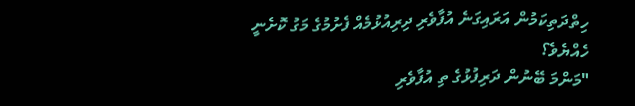ހިތްދަތިކަމުން އަރައިގަނެ އުފާވެރި ދިރިއުޅުމެއް ފެށުމުގެ މަގު ކޮށެނީ ހެއްޔެވެ؟
"މަންމަ ބޭނުން ދަރިފުޅުގެ ތި އުފާވެރި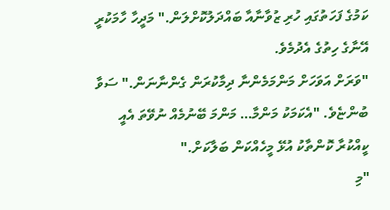ކަމުގެ ފަހަތުގައި ހުރި ޒުވާނާއާ ބައްދަލުކޮށްލަން." މަދީހާ ހާމަކުރީ އޭނާގެ ހިތުގެ އެދުމެވެ.
"ވަރަށް އަވަހަށް މަންމަމެންނާ ދިމާކުރަން ގެންނާނަން." ސަވާ ބުންޏެވެ. "އެކަމަކު މަންމާ… މަންމަ ބޭނުމެއް ނުވޭތަ އެއީ ކީއްކުރާ ކޮންތާކު އުޅޭ މީހެއްކަން ބަލާކަށް."
"މި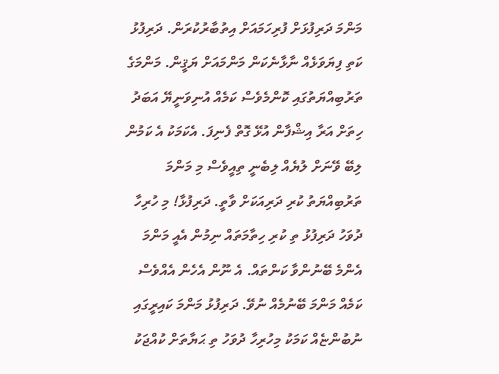މަންމަ ދަރިފުޅަށް ފުރިހަމައަށް އިތުބާރުކުރަން. ދަރިފުޅު ކަތި ފިޔަވަޅެއް ނާޅާނެކަން މަންމައަށް ޔަޤީން. މަންމަގެ ތަރުބިއްޔަތުގައި ކޮންމެވެސް ކަމެއް އުނިވަނީޔޭ އަބަދު ހިތަށް އަރާ އިޝްފާން އުޅޭ ގޮތް ފެނިފަ. އެކަމަކު އެ ކަމުން ލިބޭ ވޭނަށް ލުޔެއް ލިބެނީ ތިއީވެސް މި މަންމަ ތަރުބިއްޔަތު ކުރި ދަރިއަކަށް ވާތީ. ދަރިފުޅާ! މި ހުރިހާ ދުވަހު ދަރިފުޅު ތި ކުރި ހިތާމަތައް ނިމުން އެއީ މަންމަ އެންމެ ބޭނުންވާ ކަންތައް. އެ ނޫން އެހެން އެއްވެސް ކަމެއް މަންމަ ބޭނުމެއް ނުވޭ. ދަރިފުޅު މަންމަ ކައިރީގައި ނުބުންޏެއް ކަމަކު މިހުރިހާ ދުވަހު ތި ޙަޔާތަށް ކުއްޖަކު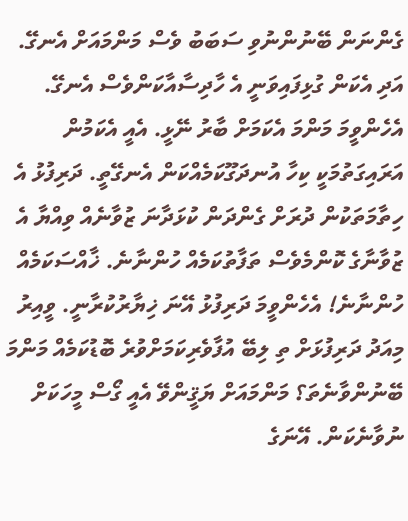ގެންނަން ބޭނުންނުވި ސަބަބު ވެސް މަންމައަށް އެނގޭ. އަދި އެކަން ގުޅިފައިވަނީ އެ ހާދިސާއާކަންވެސް އެނގޭ. އެހެންވީމަ މަންމަ އެކަމަށް ބާރު ނޭޅީ. އެއީ އެކަމުން އަރައިގަތުމަކީ ކިހާ އުނދަގޫކަމެއްކަން އެނގޭތީ. ދަރިފުޅު އެ ހިތާމަތަކުން ދުރަށް ގެންދަން ކުޅަދާނަ ޒުވާނެއް ވިއްޔާ އެ ޒުވާނާގެ ކޮންމެވެސް ތަފާތުކަމެއް ހުންނާނެ. ޚާއްސަކަމެއް ހުންނާނެ! އެހެންވީމަ ދަރިފުޅު އޭނަ ޚިޔާރުކުރާނީ. ވީއިރު މިއަދު ދަރިފުޅަށް ތި ލިބޭ އުފާވެރިކަމަށްވުރެ ބޮޑުކަމެއް މަންމަ ބޭނުންވާނެތަ؟ މަންމައަށް ޔަޤީންވޭ އެއީ ގޯސް މީހަކަށް ނުވާނެކަން. އޭނަގެ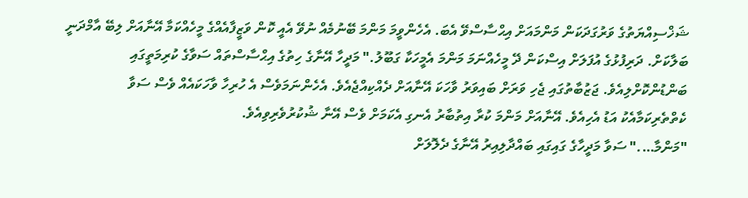ޝަޚްސިއްޔަތުގެ ވަރުގަދަކަން މަންމައަށް އިޙްސާސްވޭ އެބަ. އެހެންވީމަ މަންމަ ބޭނުމެއް ނުވޭ އެއީ ކޮން ވަޒީފާއެއްގެ މީހެއްކަމާ އޭނާއަށް ލިބޭ އާމްދަނީ ބަލާކަށް. ދަރިފުޅުގެ އުފަލަށް އިސްކަން ދޭ މީހެއްނަމަ މަންމަ އެމީހަކާ ގަބޫލު." މަދީހާ އޭނާގެ ހިތުގެ އިޙްސާސްތައް ސަވާގެ ކުރިމަތީގައި ބަންޑުންކޮށްލިއެވެ. ޖަޒުބާތުގައި ޖެހި ވަރަށް ބައިވަރު ވާހަކަ އޭނާއަށް ދެއްކިއްޖެއެވެ. އެހެންނަމަވެސް އެ ހުރިހާ ވާހަކައެއް ވެސް ސަވާ ކެތްތެރިކަމާއެކު އަޑު އެހިއެވެ. އޭނާއަށް މަންމަ ކުރާ އިތުބާރު އެނގި އެކަމަށް ވެސް އޭނާ ޝުކުރުވެރިވިއެވެ.
"މަންމާ…." ސަވާ މަދީހާގެ ގައިގައި ބައްދާލިއިރު އޭނާގެ ދެލޮލަށް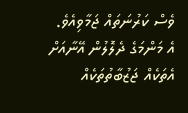ވެސް ކަރުނަތައް ޖަމާވިއެވެ. އެ މަންމަގެ ދެލޮލުން އޭނާއަށް އެތަކެއް ޖަޒުބާތުތަކެއް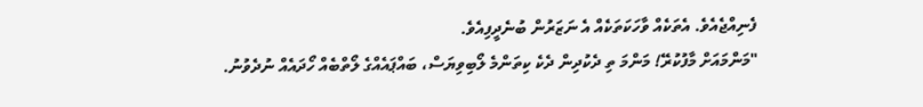ފެނިއްޖެއެވެ. އެތަކެއް ވާހަކަތަކެއް އެ ނަޒަރުން ބުނެދީފިއެވެ.
"މަންމައަށް މާފުކުރޭ! މަންމަ ތި ދެކުދިން ދެކެ ކިތަންމެ ލޯބިވިޔަސް، ބައްޕައެއްގެ ލޯތްބެއް ހޯދައެއް ނުދެވުނު.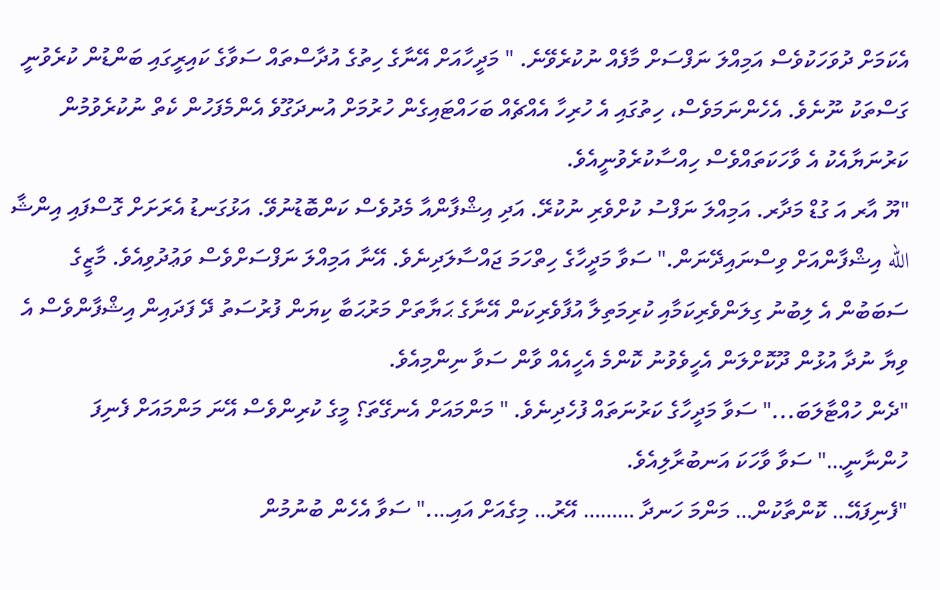އެކަމަށް ދުވަހަކުވެސް އަމިއްލަ ނަފްސަށް މާފެއް ނުކުރެވޭނެ. " މަދީހާއަށް އޭނާގެ ހިތުގެ އުދާސްތައް ސަވާގެ ކައިރީގައި ބަންޑުން ކުރެވުނީ ގަސްތަކު ނޫނެވެ. އެހެންނަމަވެސް، ހިތުގައި އެ ހުރިހާ އެއްޗެއް ބަހައްޓައިގެން ހުރުމަށް އުނދަގޫވެ އެންމެފަހުން ކެތް ނުކުރެވުމުން ކަރުނަޔާއެކު އެ ވާހަކަތައްވެސް ހިއްސާކުރެވުނީއެވެ.
"ޔޫ އާރ އަ ގުޑް މަދާރ. އަމިއްލަ ނަފްސު ކުށްވެރި ނުކުރޭ. އަދި އިޝްފާންއާ މެދުވެސް ކަންބޮޑުނުވޭ. އަޅުގަނޑު އެރަށަށް ގޮސްފައި އިންޝާ الله އިޝްފާންއަށް ވިސްނައިދޭނަން." ސަވާ މަދީހާގެ ހިތްހަމަ ޖައްސާލަދިނެވެ. އޭނާ އަމިއްލަ ނަފްސަށްވެސް ވަޢުދުވިއެވެ. މާޒީގެ ސަބަބުން އެ ލިބުނު ގިލަންވެރިކަމާއި ކުރިމަތިލާ އުފާވެރިކަން އޭނާގެ ޙަޔާތަށް މަރުޙަބާ ކިޔަން ފުރުސަތު ދޭ ފަދައިން އިޝްފާންވެސް އެ ވިޔާ ނުދާ އުޅުން ދޫކޮށްލަން އެހީވެވުނު ކޮންމެ އެހީއެއް ވާން ސަވާ ނިންމިއެވެ.
"ދެން ހުއްޓާލަބަ..." ސަވާ މަދީހާގެ ކަރުނަތައް ފުހެދިނެވެ. " މަންމައަށް އެނގޭތަ؟ މީގެ ކުރިންވެސް އޭނަ މަންމައަށް ފެނިފަ ހުންނާނީ…" ސަވާ ވާހަކަ އަނބުރާލިއެވެ.
"ފެނިފައޭ… ކޮންތާކުން… މަންމަ ހަނދާ ……… އޭރު… މިގެއަށް އައި…." ސަވާ އެހެން ބުނުމުން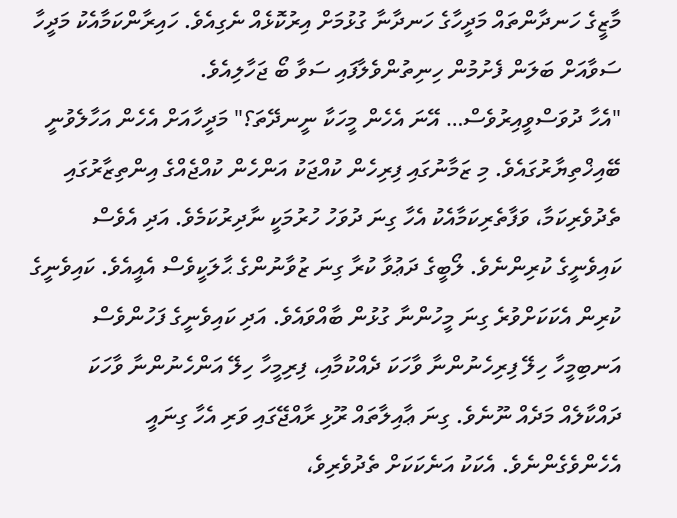މާޒީގެ ހަނދާންތައް މަދީހާގެ ހަނދާނާ ގުޅުމަށް އިރުކޮޅެއް ނެގިއެވެ. ހައިރާންކަމާއެކު މަދީހާ ސަވާއަށް ބަލަން ފެށުމުން ހިނިތުންވެލާފައި ސަވާ ބޯ ޖަހާލިއެވެ.
"އެހާ ދުވަސްވީއިރުވެސް… އޭނަ އެހެން މީހަކާ ނީނދޭތަ؟" މަދީހާއަށް އެހެން އަހާލެވުނީ ބޭއިޚްތިޔާރުގައެވެ. މި ޒަމާނުގައި ފިރިހެން ކުއްޖަކު އަންހެން ކުއްޖެއްގެ އިންތިޒާރުގައި ތެދުވެރިކަމާ، ވަފާތެރިކަމާއެކު އެހާ ގިނަ ދުވަހު ހުރުމަކީ ނާދިރުކަމެވެ. އަދި އެވެސް ކައިވެނީގެ ކުރިންނެވެ. ލޯބީގެ ދަޢުވާ ކުރާ ގިނަ ޒުވާނުންގެ ޙާލަކީވެސް އެއީއެވެ. ކައިވެނީގެ ކުރިން އެކަކަށްވުރެ ގިނަ މީހުންނާ ގުޅުން ބާއްވައެވެ. އަދި ކައިވެނީގެ ފަހުންވެސް އަނބިމީހާ ހިލޭ ފިރިހެނުންނާ ވާހަކަ ދެއްކުމާއި، ފިރިމީހާ ހިލޭ އަންހެނުންނާ ވާހަކަ ދައްކާލެއް މަދެއް ނޫނެވެ. ގިނަ ޢާއިލާތައް ރޫޅި ރާއްޖޭގައި ވަރި އެހާ ގިނައީ އެހެންވެގެންނެވެ. އެކަކު އަނެކަކަށް ތެދުވެރިވެ،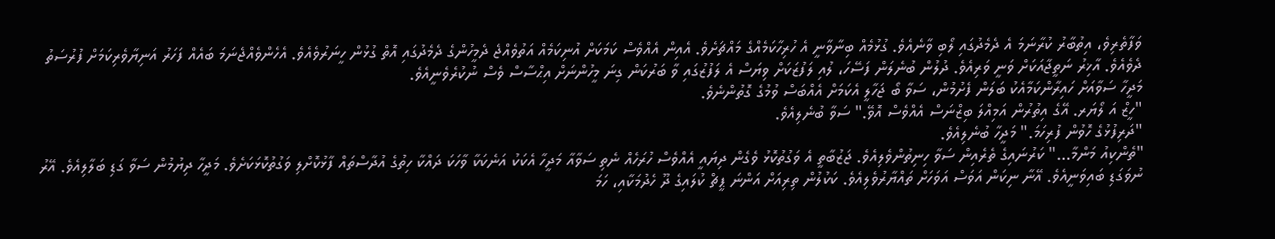ވަފާތެރިވެ، އިތުބާރު ކުރާނަމަ އެ ދެމެދުގައި ލޯބި ވާނެއެވެ. ގުޅުމެއް ބިނާވާނީ އެ ހުރިހާކަމެއްގެ މައްޗަށެވެ. އެއިން އެއްވެސް ކަމަކަށް އުނިކަމެއް އަތުވެއްޖެ ދެމީހުންގެ ދެމެދުގައި އޮތް ގުޅުން ހީނަރުވެއެވެ. އެހެންވެއްޖެނަމަ ބައެއް ފަހަރު އަނިޔާވެރިކަމަށް ފުރުސަތު ދެވެއެވެ. އާޚިރު ނަތީޖާއަކަށް ވަނީ ވަރިއެވެ. ދުލުން ބުނެލަން ފަސޭހަ، ލުއި ލަފުޒަކަށް ވިޔަސް އެ ލަފުޒުގައި ވާ ބަރުކަން ގިނަ މީހުންނަށް އިޙްސާސް ވެސް ނުކުރެވެނީއެވެ.
މަދީހާ ސަވާއަށް ހައިރާންކަމާއެކު ބަލަން ފެށުމުން، ސަވާ ބޯ ޖަހާލީ އެކަމަށް އެއްބަސް ވުމުގެ ގޮތުންނެވެ.
"ހީޒް އަ ލޯޔަރ. އޭގެ އިތުރުން އަމިއްލަ ބިޒްނަސް އެއްވެސް އޮވޭ." ސަވާ ބުނެލިއެވެ.
"ދަރިފުޅުގެ ހޮވުން ފުރިހަމަ." މަދީހާ ބުނެލިއެވެ.
"ތެންކިއު މަންމާ…" ކަރުނައިގެ ތެރެއިން ސަވާ ހިނިތުންވެލިއެވެ. ޖަޒުބާތީ އެ ވަގުތުކޮޅު ވެގެން ދިޔައީ އެއްވެސް ހުރަހެއް ނެތި ސަވާއާ މަދީހާ އެކަކު އަނެކަކާ ވާހަކަ ދައްކާ ހިތުގެ އުދާސްތައް ފާޅުކޮށްލި ވަގުތުކޮޅަކަށެވެ. މަދީހާ ދިޔުމުން ސަވާ ގަޑި ބަލާލިއެވެ. އޭރު ނުވަގަޑި ބައިވަނީއެވެ. އޭނާ ނިކަން އަވަސް އަވަހަށް ތައްޔާރުވެލިއެވެ. ކަކުލުން ތިރިއަށް އަންނަ ޕީޗް ކުލައިގެ ދޫ ހެދުމަކާއި، ހަމަ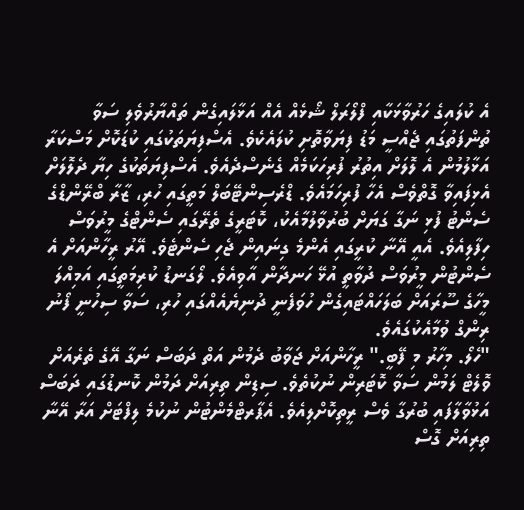އެ ކުލައިގެ ހަރުވާޅަކާއި ފްލޯރަލް ޝޯޅެއް އެއް އަޅާލައިގެން ތައްޔާރުވެލި ސަވާ ތުންފަތުގައި ޖެއްސީ މަޑު ފިޔަވާތޮށި ކުލައެކެވެ. އެސްފިޔަތަކުގައި ކުޑަކޮށް މަސްކަރާ އަޅާލުމުން އެ ލޮލަށް އިތުރު ފުރިހަކަމެއް ގެނެސްދެއެވެ. އެސްފިޔަތަކުގެ ހިޔާ ދެލޮލަށް އެޅިފައިވާ ގޮތްވެސް އެހާ ފުރިހަމައެވެ. ޑްރެސިންޓޭބަލް މަތީގައި ހުރި، ޒާރާ ބްރޭންޑްގެ ސެންޓު ފުޅި ނަގާ ގަޔަށް ބުރުވާލުމާއެކު، ކޮޓަރީގެ ތެރޭގައި ސެންޓްގެ މީރުވަސް ހިފާލިއެވެ. އެއީ އޭނާ ކުރީގައި އެންމެ ގިނައިން ޖެހި ސެންޓެވެ. އޭރު ރީހާންއަށް އެ ސެންޓުން މީރުވަސް ދުވާތީ އުޅޭ ހަނދާން އާވިއެވެ. ލޯގަނޑު ކުރިމަތީގައި އަމިއްލަ މީހާގެ ސޫރައަށް ބަލަހައްޓައިގެން ހުވަފެނީ ދުނިޔެއެއްގައި ހުރި، ސަވާ ސިހުނީ ފޯނު ރިންގް ވުމާއެކުގައެވެ.
"ހެލޯ. މިހާރު މި ފޭބީ." ރީހާންއަށް ޖަވާބު ދެމުން އަތް ދަބަސް ނަގާ އޭގެ ތެރެއަށް ވޮލެޓް ލަމުން ސަވާ ކޮޓަރިން ނުކުތެވެ. ސިޑިން ތިރިއަށް ދަމުން ކޮނޑުގައި ދަބަސް އަޅުވާލާފައި ބުރުގާ ވެސް ރީތިކޮށްލިއެވެ. އެޕާރޓްމެންޓުން ނުކުމެ ލިފްޓަށް އަރާ އޭނާ ތިރިއަށް ގޮސް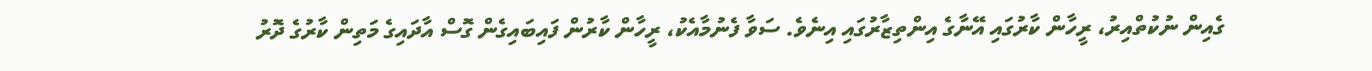ގެއިން ނުކުތްއިރު، ރީހާން ކާރުގައި އޭނާގެ އިންތިޒާރުގައި އިނެވެ. ސަވާ ފެނުމާއެކު، ރީހާން ކާރުން ފައިބައިގެން ގޮސް އާދައިގެ މަތިން ކާރުގެ ދޮރު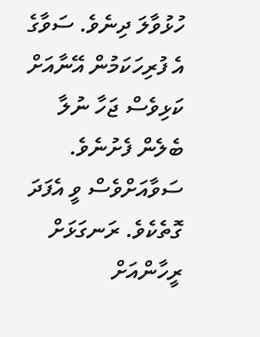ހުޅުވާލަ ދިނެވެ. ސަވާގެ އެ ފުރިހަކަމުން އޭނާއަށް ކަޅިވެސް ޖަހާ ނުލާ ބެލެން ފެށުނެވެ. ސަވާއަށްވެސް ވީ އެފަދަ ގޮތެކެވެ. ރަނގަޅަށް ރީހާންއަށް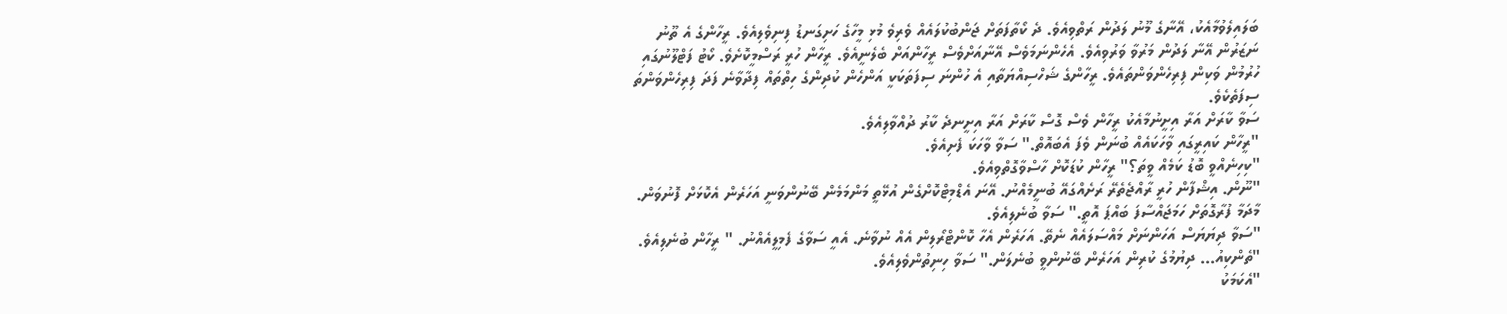ބަލައިލެވުމާއެކު، އޭނާގެ މޫނު ލަދުން ރަތްވިއެވެ. ދެ ކޯތާފަތަށް ޖަންބުކުލައެއް ވެރިވެ މުޅި މީހާގެ ހަށިގަނޑު ފިނިވެލިއެވެ. ރީހާންގެ އެ ތޫނު ނަޒަރުން އޭނާ ލަދުން މަރުވާ ވަރުވިއެވެ. އެހެންނަމަވެސް އޭނާއަށްވެސް ރީހާންއަށް ބެލެނީއެވެ. ރީހާން ހުރީ ރަސްމީކޮށެވެ. ކޯޓު ފަޓްލޫނުގައި ހުރުމުން ވަކިން ފިރިހެންވަންތައެވެ. ރީހާންގެ ޝަހްސިއްޔަތާއި އެ ހުންނަ ސިފަތަކަކީ އަންހެން ކުދިންގެ ހިތްތައް ފިދާވާނެ ފަދަ ފިރިހެންވަންތަ ސިފަތެކެވެ.
ސަވާ ކާރަށް އަރާ އިށީނުމާއެކު ރީހާން ވެސް ގޮސް ކާރަށް އަރާ އިށީނދެ ކާރު ދުއްވާލިއެވެ.
"ރީހާން ކައިރީގައި ވާހަކައެއް ބުނަން ވެފަ އެބައޮތް." ސަވާ ވާހަކަ ފެށިއެވެ.
"ކިހިނެއްވީ ބޮޑު ކަމެއް ވީތަ؟" ރީހާން ކުޑަކޮށް ހާސްވާގޮތްވިއެވެ.
"ނޫން. އިޝްފާން ހުރީ ރާއްޖެތެރޭ ރަށެއްގައޭ ބުނީމެއްނު. އޭނަ އެޑްމިޓްކޮށްގެން އުޅޭތީ މަންމަމެން ބޭނުންވަނީ އަހަރެން އެކޮޅަށް ފޮނުވަން. މާދަމާ ފުރާގޮތަށް ހަމަޖައްސާފަ ބައްޕަ އޮތީ." ސަވާ ބުނެލިއެވެ.
"ސަވާ ދިޔަޔަސް އަހަންނަށް މައްސަލައެއް ނެތޭ. އަހަރެން އެހާ ކޮންޓްރޯލިން އެއް ނުވާނެ. އެއީ ސަވާގެ ފެމިލީއެއްނު. " ރީހާން ބުނެލިއެވެ.
"ތެންކިއު… ދިޔުމުގެ ކުރިން އަހަރެން ބޭނުންވީ ބުނެލަން." ސަވާ ހިނިތުންވެލިއެވެ.
"އެކަމަކު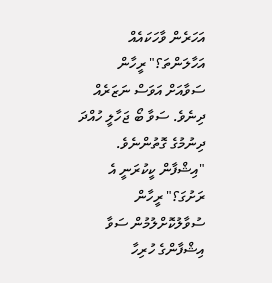އަހަރެން ވާހަކައެއް އަހާލަންތަ؟" ރީހާން ސަވާއަށް އަވަސް ނަޒަރެއް ދިނެވެ. ސަވާ ބޯ ޖަހާލީ ހުއްދަ ދިނުމުގެ ގޮތުންނެވެ.
"އިޝްފާން ކީކުރަނީ އެ ރަށުގަ؟" ރީހާން ސުވާލުކޮށްލުމުން ސަވާ އިޝްފާންގެ ހުރިހާ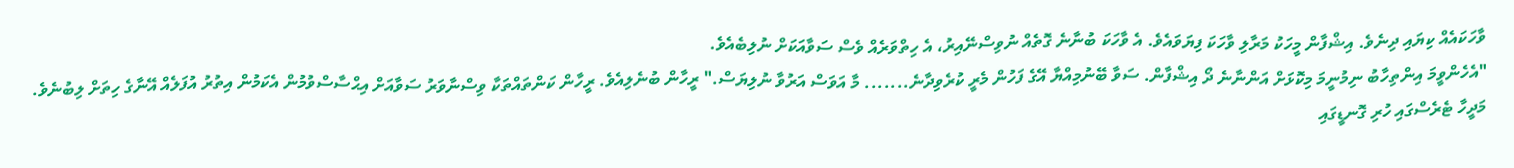ވާހަކައެއް ކިޔައި ދިނެވެ. އިޝްފާން މީހަކު މަރާލި ވާހަކަ ފިޔަވައެވެ. އެ ވާހަކަ ބުނާނެ ގޮތެއް ނުވިސްނޭއިރު، އެ ހިތްވަރެއް ވެސް ސަވާއަކަށް ނުލިބެއެވެ.
"އެހެންވީމަ އިންތިހާބު ނިމުނީމަ މިކޮޅަށް އަންނާނެ ދޯ އިޝްފާން. ސަވާ ބޭނުމިއްޔާ އޭގެ ފަހުން މެރީ ކުރެވިދާނެ....... މާ އަވަސް އަރުވާ ނުލިޔަސް." ރީހާން ބުނެލިއެވެ. ރީހާން ކަންތައްތަކާ ވިސްނާވަރު ސަވާއަށް އިޙްސާސްވުމުން އެކަމުން އިތުރު އުފަލެއް އޭނާގެ ހިތަށް ލިބުނެވެ.
މަދީހާ ޓެރެސްގައި ހުރި ގޮނޑީގައި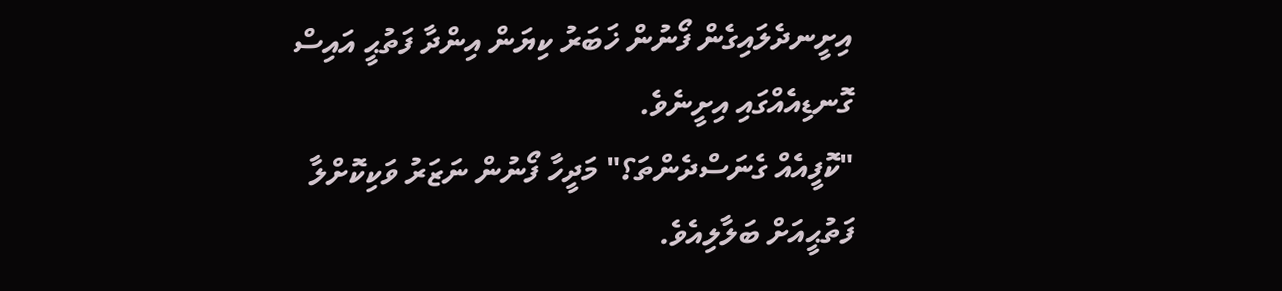އިށީނދެލައިގެން ފޯނުން ޚަބަރު ކިޔަން އިންދާ ފަތުޙީ އައިސް ގޮނޑިއެއްގައި އިށީނެވެ.
"ކޮފީއެއް ގެނަސްދެންތަ؟" މަދީހާ ފޯނުން ނަޒަރު ވަކިކޮށްލާ ފަތުޙީއަށް ބަލާލިއެވެ.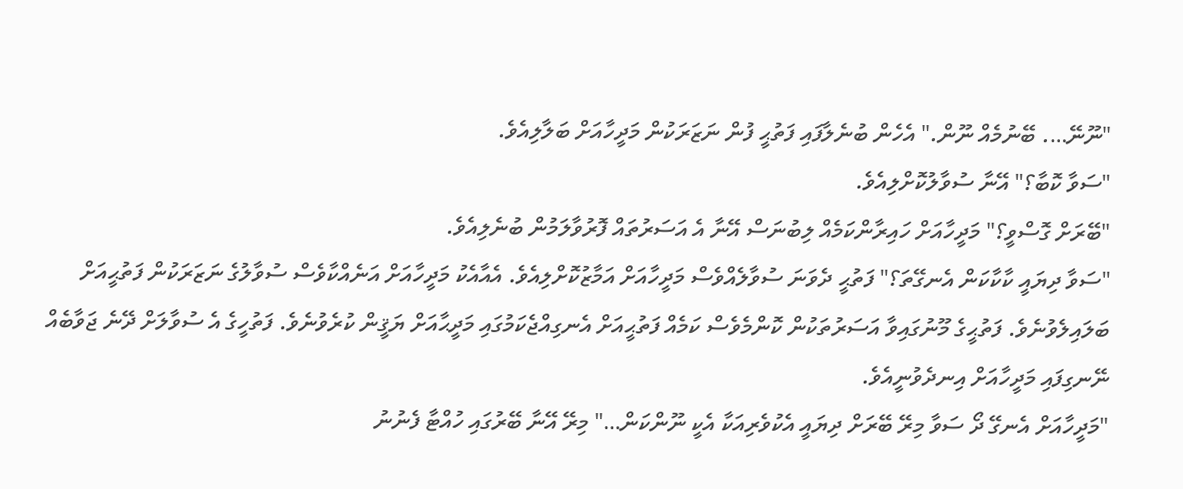"ނޫނޭ…. ބޭނުމެއް ނޫން." އެހެން ބުނެލާފައި ފަތުޙީ ފުން ނަޒަރަކުން މަދީހާއަށް ބަލާލިއެވެ.
"ސަވާ ކޮބާ؟" އޭނާ ސުވާލުކޮށްލިއެވެ.
"ބޭރަށް ގޮސްވީ؟" މަދީހާއަށް ހައިރާންކަމެއް ލިބުނަސް އޭނާ އެ އަސަރުތައް ފޮރުވާލަމުން ބުނެލިއެވެ.
"ސަވާ ދިޔައީ ކާކާކަން އެނގޭތަ؟" ފަތުޙީ ދެވަނަ ސުވާލެއްވެސް މަދީހާއަށް އަމާޒުކޮށްލިއެވެ. އެއާއެކު މަދީހާއަށް އަނެއްކާވެސް ސުވާލުގެ ނަޒަރަކުން ފަތުޙީއަށް ބަލައިލެވުނެވެ. ފަތުޙީގެ މޫނުގައިވާ އަސަރުތަކުން ކޮންމެވެސް ކަމެއް ފަތުޙީއަށް އެނގިއްޖެކަމުގައި މަދީޙާއަށް ޔަޤީން ކުރެވުނެވެ. ފަތުހީގެ އެ ސުވާލަށް ދޭނެ ޖަވާބެއް ނޭނގިފައި މަދީހާއަށް އިނދެވުނީއެވެ.
"މަދީހާއަށް އެނގޭ ދޯ ސަވާ މިރޭ ބޭރަށް ދިޔައީ އެކުވެރިއަކާ އެކީ ނޫންކަން…" މިރޭ އޭނާ ބޭރުގައި ހުއްޓާ ފެނުނު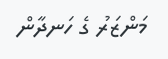މަންޒަރު ގެ ހަނދާން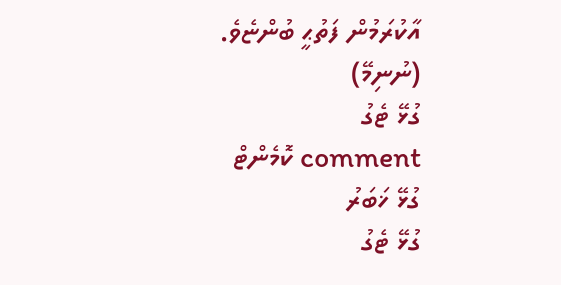އާކުރަމުން ފަތުޙީ ބުންޏެވެ.
(ނުނިމޭ)
ގުޅޭ ޓެގު
comment ކޮމެންޓް
ގުޅޭ ޚަބަރު
ގުޅޭ ޓެގު